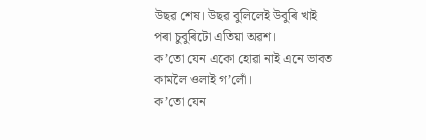উছৱ শেষ। উছৱ বুলিলেই উবুৰি খাই পৰা চুবুৰিটো এতিয়া অৱশ।
ক’তো যেন একো হোৱা নাই এনে ভাবত কামলৈ ওলাই গ’লোঁ।
ক’তো যেন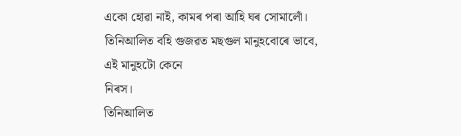একো হোৱা নাই, কামৰ পৰা আহি ঘৰ সোমালোঁ।
তিনিআলিত বহি গুজৱত মছগুল মানুহবোৰে ভাবে, এই মানুহটো কেনে
নিৰস।
তিনিআলিত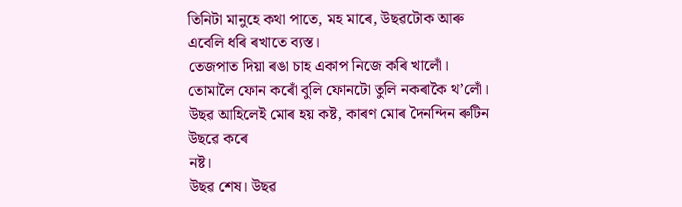তিনিটা মানুহে কথা পাতে, মহ মাৰে, উছৱটোক আৰু
এবেলি ধৰি ৰখাতে ব্যস্ত।
তেজপাত দিয়া ৰঙা চাহ একাপ নিজে কৰি খালোঁ।
তোমালৈ ফোন কৰোঁ বুলি ফোনটো তুলি নকৰাকৈ থ’লোঁ।
উছৱ আহিলেই মোৰ হয় কষ্ট, কাৰণ মোৰ দৈনন্দিন ৰুটিন উছৱে কৰে
নষ্ট।
উছৱ শেষ। উছৱ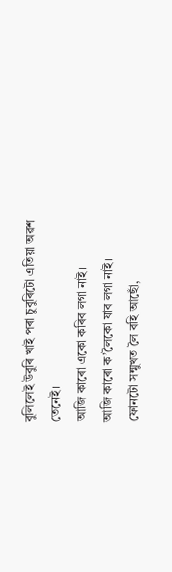বুলিলেই উবুৰি খাই পৰা চুবুৰিটো এতিয়া অৱশ
তেনেই।
আজি কাৰো একো কৰিব লগা নাই।
আজি কাৰো ক’লৈকো যাব লগা নাই।
ফোনটো সন্মুখত লৈ বহি আছোঁ,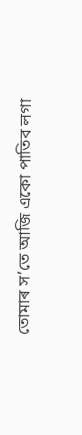তোমাৰ স’তে আজি একো পাতিব লগা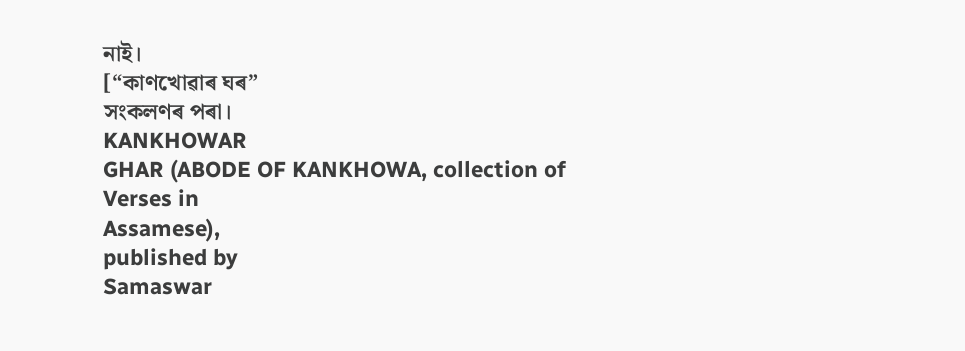নাই।
[“কাণখোৱাৰ ঘৰ”
সংকলণৰ পৰা।
KANKHOWAR
GHAR (ABODE OF KANKHOWA, collection of Verses in
Assamese),
published by
Samaswar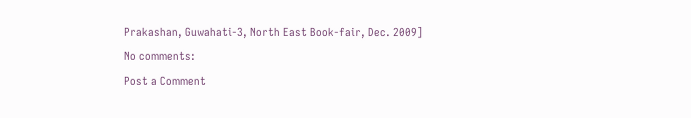Prakashan, Guwahati-3, North East Book-fair, Dec. 2009]
No comments:
Post a Comment